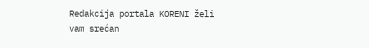Redakcija portala KORENI želi vam srećan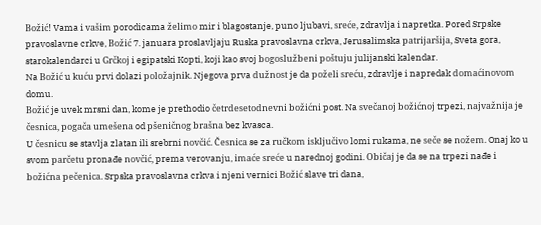Božić! Vama i vašim porodicama želimo mir i blagostanje, puno ljubavi, sreće, zdravlja i napretka. Pored Srpske pravoslavne crkve, Božić 7. januara proslavljaju Ruska pravoslavna crkva, Jerusalimska patrijaršija, Sveta gora, starokalendarci u Grčkoj i egipatski Kopti, koji kao svoj bogoslužbeni poštuju julijanski kalendar.
Na Božić u kuću prvi dolazi položajnik. Njegova prva dužnost je da poželi sreću, zdravlje i napredak domaćinovom domu.
Božić je uvek mrsni dan, kome je prethodio četrdesetodnevni božićni post. Na svečanoj božićnoj trpezi, najvažnija je česnica, pogača umešena od pšeničnog brašna bez kvasca.
U česnicu se stavlja zlatan ili srebrni novčić. Česnica se za ručkom isključivo lomi rukama, ne seče se nožem. Onaj ko u svom parčetu pronađe novčić, prema verovanju, imaće sreće u narednoj godini. Običaj je da se na trpezi nađe i božićna pečenica. Srpska pravoslavna crkva i njeni vernici Božić slave tri dana,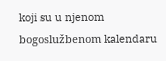koji su u njenom bogoslužbenom kalendaru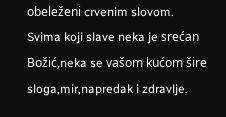obeleženi crvenim slovom.
Svima koji slave neka je srećan Božić,neka se vašom kućom šire sloga,mir,napredak i zdravlje.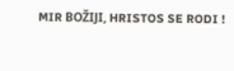MIR BOŽIJI, HRISTOS SE RODI !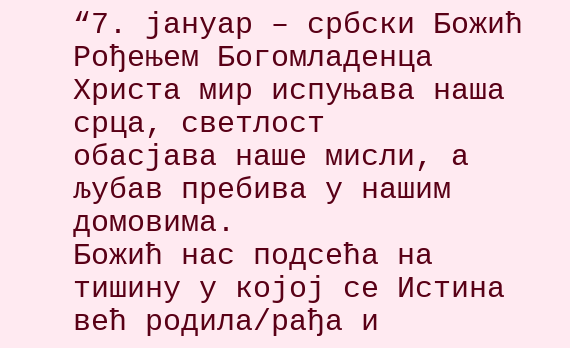“7. јануар – србски Божић
Рођењем Богомладенца Христа мир испуњава наша срца, светлост
обасјава наше мисли, а љубав пребива у нашим домовима.
Божић нас подсећа на тишину у којој се Истина већ родила/рађа и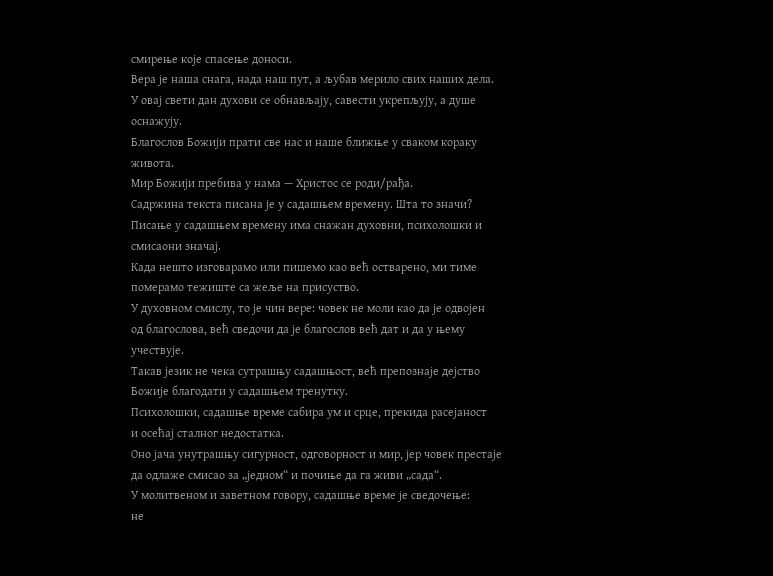смирење које спасење доноси.
Вера је наша снага, нада наш пут, а љубав мерило свих наших дела.
У овај свети дан духови се обнављају, савести укрепљују, а душе
оснажују.
Благослов Божији прати све нас и наше ближње у сваком кораку
живота.
Мир Божији пребива у нама — Христос се роди/рађа.
Садржина текста писана је у садашњем времену. Шта то значи?
Писање у садашњем времену има снажан духовни, психолошки и
смисаони значај.
Када нешто изговарамо или пишемо као већ остварено, ми тиме
померамо тежиште са жеље на присуство.
У духовном смислу, то је чин вере: човек не моли као да је одвојен
од благослова, већ сведочи да је благослов већ дат и да у њему
учествује.
Такав језик не чека сутрашњу садашњост, већ препознаје дејство
Божије благодати у садашњем тренутку.
Психолошки, садашње време сабира ум и срце, прекида расејаност
и осећај сталног недостатка.
Оно јача унутрашњу сигурност, одговорност и мир, јер човек престаје
да одлаже смисао за „једном“ и почиње да га живи „сада“.
У молитвеном и заветном говору, садашње време је сведочење:
не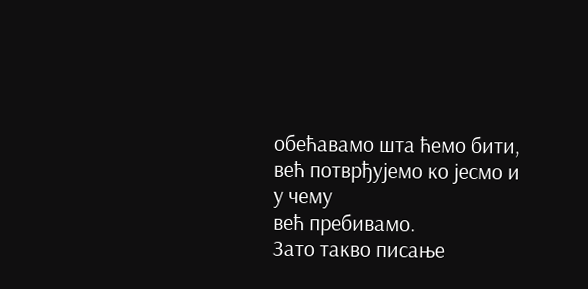обећавамо шта ћемо бити, већ потврђујемо ко јесмо и у чему
већ пребивамо.
Зато такво писање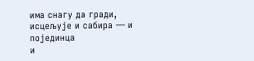има снагу да гради, исцељује и сабира — и појединца
и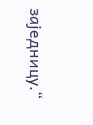заједницу.“